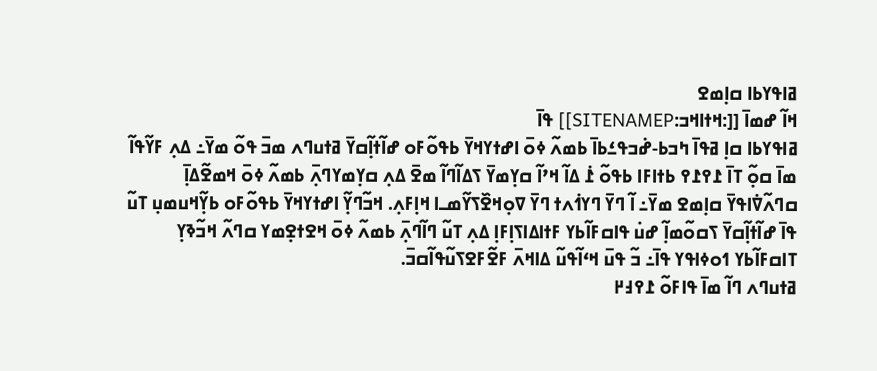ߥߊߟߌߕߊ ߛߊ߲ߘߐ
ߞߊ߬ ߝߘߊ߫ [[:ߞߙߊߞߏ:SITENAMEP]] ߟߊ߫
ߥߊߟߌߕߊ ߛߊ߲ ߥߟߊ߫ ߤߏߕ-ߝ߭ߏߟߑߕߊ߫ ߕߘߍ߬ ߦߋ߫ ߊߝߙߌߞߌ߫ ߕߟߋ߬ߓߋ ߝߊ߬ߙߊ߲߬ߛߌ߫ ߥߙߎߣߍ ߘߏ߫ ߟߋ߬ ߘߌ߫߸ ߡߍ߲ ߓߌ߬ߟߊ߬ ߘߊ߫ ߛߋ߲߬ ߠߊ߫ ߁߉߁߉ ߕߙߊߓߊ ߕߟߋ߬ ߁߭ ߡߊ߬ ߞߴߊ߬ ߛߌ߲ߘߌ߫ ߖߡߊ߬ߣߊ߬ ߘߐ߫ ߡߍ߲ ߛߌ߲ߘߌߣߍ߲߫ ߕߘߍ߬ ߦߋ߫ ߞߘߐ߬ߡߊ߲߫ ߛߣߍ߬ߜ߭ߊߟߌ߫ ߛߊ߲ߘߐ ߘߌ߫߸ ߊ߬ ߣߌ߫ ߣߌߗ߭ߍߙ ߣߌ߫ ߜߋ߲ߞߐ߰ߖߌ߬ߘߺߊ ߞߊ߲ߓߍ߲. ߞߏ߬ߣߌ߲߬ ߊߝߙߌߞߌ߫ ߕߟߋ߬ߓߋ ߕߌ߲߬ߞߎߘߎ߲ ߠߎ߬ ߟߊ߫ ߝߊ߬ߙߊ߲߬ߛߌ߫ ߖߛߋ߬ߘߊ߲߬ ߝߎ߭ ߟߊߛߓߊ߬ߕߌ ߓߙߊߡߊߖߊ߲ߓߊ߲ ߡߍ߲ ߠߎ߬ ߣߊ߬ߣߍ߲߫ ߕߘߍ߬ ߦߋ߫ ߞߐߙߐ߲ߘߌ ߛߣߍ߬ ߞߏ߬ߢߌ߲ ߠߊߛߓߊ߬ߕߌ ߗߋߦߊߟߌ ߟߊ߫߸ ߏ߬ ߟߎ߫ ߞߵߊ߬ߟߎ߬ ߡߊߞߍ߫ ߓߐ߬ߓߐߖߎ߬ߟߊ߬ߛߏ߫.
ߥߙߎߣߍ ߣߊ߬ ߘߊ߫ ߟߊߓߋ߬ ߁߉߃߂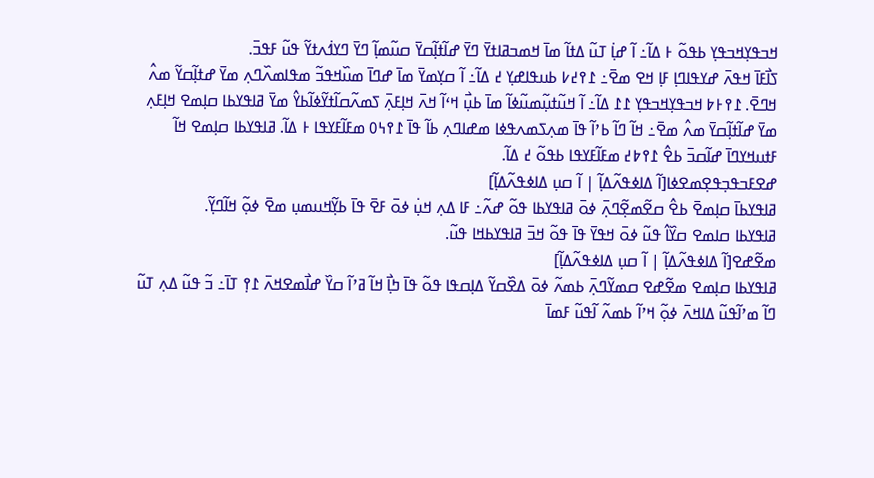ߞߏߟߌ߲ߞߏߟߌ߲ ߕߟߋ߬ ߅ ߡߊ߬߸ ߊ߬ ߝߊ߲߭ ߠߎ߬ ߡߙߊ߬ ߘߊ߫ ߞߘߏߥߊߙߌ߫ ߣߌ߫ ߝߊ߬ߙߊ߲߬ߛߌ߫ ߛߎ߬ߘߊ߲߬ ߣߌ߫ ߣߌߗ߭ߍߙߌ߬ ߟߎ߬ ߓߟߏ߫.
ߖߊ߯ߓߊ߫ ߞߟߍ߫ ߝߌߟߊߣߊ߲ ߓߊ߲ ߞߐ ߘߐ߫߸ ߁߉߄߇ ߕߎߟߊߝߌ߲ ߄ ߡߊ߬߸ ߊ߬ ߛߌ߲ߘߌ߫ ߘߊ߫ ߝߣߊ߫ ߘߎ߰ߞߟߏ߬ ߘߟߊߘߍ߰ߣߍ߲ ߘߌ߫ ߝߙߊ߲߬ߛߌ߬ ߘߍ߮ ߞߣߐ߫. ߁߉߅߈ ߞߏߟߌ߲ߞߏߟߌ߲ ߁߁ ߡߊ߬߸ ߊ߬ ߞߎ߬ߙߎ߲߬ߘߎ߬ߦߊ߬ ߘߊ߫ ߕߎ߲߯ ߞߵߊ߬ ߞߍ߫ ߞߊ߲ߓߍ߲߫ ߖߘߍ߬ߛߊ߬ߙߌ߬ߦߊ߬ߕߌ߮ ߘߌ߫ ߥߊߟߌߕߊ ߛߊ߲ߘߐ ߞߊ߲ߓߍ߲ ߘߌ߫ ߝߊ߬ߙߊ߲߬ߛߌ߫ ߘߍ߮ ߘߐ߫߸ ߞߊ߬ ߣߊ߬ ߕߴߊ߬ ߟߊ߫ ߘߍ߲ߖߘߍߟߦߊ ߘߝߊߣߍ߲ ߕߊ߬ ߟߊ߫ ߁߉߆߀ ߘߓߊ߬ߓߌߟߊ ߅ ߡߊ߬. ߥߊߟߌߕߊ ߛߊ߲ߘߐ ߞߊ߬ ߓߙߎߞߌߣߊ߫ ߝߊ߬ߛߏ߫ ߕߐ߮ ߁߉߈߄ ߘߓߊ߬ߓߌߟߊ ߕߟߋ߬ ߄ ߡߊ߬.
ߝߐߓߏߟߏ߲ߟߐ߲ߘߐߦߊ[ߊ߬ ߡߊߦߟߍ߬ߡߊ߲߬ | ߊ߬ ߛߎ߲ ߡߊߦߟߍ߬ߡߊ߲߬]
ߥߊߟߌߕߊ߫ ߛߊ߲ߘߐ߫ ߕߐ߮ ߛߐ߬ߘߐ߲߬ߣߍ߲߫ ߦߋ߫ ߥߊߟߌߕߊ ߟߋ߬ ߝߍ߬߸ ߓߊ ߡߍ߲ ߞߎ߲߭ ߦߋ߫ ߓߐ߫ ߟߊ߫ ߕߌ߲߬ߞߎߘߎ߲ ߘߐ߫ ߦߋ߲߬ ߞߊ߬ߣߌ߲߬.
ߥߊߟߌߕߊ ߛߊߘߐ ߛߌ߰ߊ߮ ߟߎ߬ ߦߋ߫ ߞߟߌ߫ ߟߊ߫ ߟߋ߬ ߞߏ߫ ߥߊߟߌߕߞߊ ߟߎ߬.
ߘߐ߬ߝߐ[ߊ߬ ߡߊߦߟߍ߬ߡߊ߲߬ | ߊ߬ ߛߎ߲ ߡߊߦߟߍ߬ߡߊ߲߬]
ߥߊߟߌߕߊ ߛߊ߲ߘߐ ߘߐ߬ߝߐ ߛߘߌ߬ߣߍ߲߫ ߕߘߍ߬ ߦߋ߫ ߡߐ߰ߛߌ߬ ߡߊ߲ߛߟߊ ߟߋ߬ ߟߊ߫ ߤߊ߲߯ ߞߊ߬ ߥߴߊ߬ ߛߌ߰ ߝߊ߯ߘߐߞߍ߫ ߁߉߲ ߠߊ߫߸ ߏ߬ ߟߎ߬ ߡߍ߲ ߠߎ߬ ߣߊ߬ ߘߴߊ߬ߟߎ߬ ߡߊߞߍ߫ ߦߋ߲߬ ߞߴߊ߬ ߕߘߍ߬ ߊ߬ߟߎ߬ ߓߘߊ߫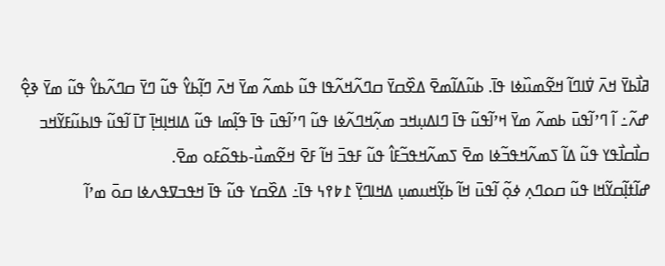ߥߊ߯ߕߌ߫ ߞߍ߫ ߜ߭ߊߣߊ߬ ߞߐ߬ߘߎ߰ߦߊ ߟߊ߫. ߕߎ߬ߡߊ߬ߘߐ߫ ߡߐ߰ߛߌ߫ ߛߣߍ߬ߞߍ߬ߟߊ ߟߎ߬ ߕߘߍ߬ ߘߌ߫ ߞߍ߫ ߣߊ߲߬ߕߌ߮ ߟߎ߬ ߣߌ߫ ߛߣߍ߬ߕߌ߮ ߟߎ߬ ߘߌ߫ ߢߐ߲߮ ߝߍ߬߸ ߊ߬ ߣߴߊ߬ߟߎ߫ ߕߘߍ߬ ߘߌ߫ ߞߴߊ߬ߟߎ߬ ߟߊ߫ ߣߊߡߎ߲ߞߏ ߘߍ߲߬ߞߣߍ߬ߦߊ ߟߎ߬ ߣߴߊ߬ߟߎ߫ ߟߊ߫ ߟߊ߲߬ߘߊ ߟߎ߬ ߡߊߞߊ߲ߞߊ߲߫ ߠߊ߫ ߊ߬ߟߎ߬ ߟߊߕߎ߬ߓߌ߬ߞߏ ߛߊ߯ߛߊ߯ߟߌ ߟߎ߬ ߡߊ߬ ߖߘߍ߬ߞߟߏ߬ߦߊ ߘߐ߫ ߖߘߍ߬ߞߟߏ߬ߓߊ߮ ߟߎ߬ ߓߟߏ߫ ߞߊ߬ ߓߐ߫ ߞߐ߬ߘߎ߯-ߕߟߋ߬ߓߋ ߘߐ߫.
ߝߊ߬ߙߊ߲߬ߛߌ߬ߞߊ ߟߎ߬ ߛߋߣߍ߲ ߦߋ߲߬ ߊ߬ߟߎ߫ ߞߊ߬ ߕߌ߲߬ߞߎߘߎ߲ ߡߞߊߣߌ߲߫ ߁߈߉߆ ߟߊ߫߸ ߡߐ߰ߛߌ ߟߎ߬ ߟߊ߫ ߞߟߏߜߟߍߦߊ ߛߋ߫ ߘߴߊ߬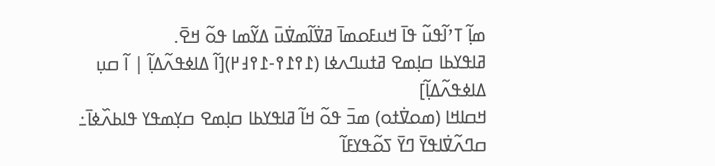ߘߊ߲߬ ߠߴߊ߬ߟߎ߬ ߟߊ߫ ߞߎߓߋߘߊ߫ ߥߜ߭ߊ߬ߘߜ߭ߎ߫ ߡߌ߬ߘߊ ߟߋ߬ ߞߐ߫.
ߥߊߟߌߕߊ ߛߊ߲ߘߐ ߥߙߎߣߍߦߊ (߁߉߁߉-߁߉߃߂)[ߊ߬ ߡߊߦߟߍ߬ߡߊ߲߬ | ߊ߬ ߛߎ߲ ߡߊߦߟߍ߬ߡߊ߲߬]
ߞߛߊߞߊ (ߘߋߜ߭ߙߋ) ߘߏ߫ ߟߋ߬ ߞߊ߬ ߥߊߟߌߕߊ ߛߊ߲ߘߐ ߛߌ߲ߘߟߌ ߟߊߕߍ߰ߦߊ߫߸ ߛߣߍ߬ߜ߭ߊߟߌ߫ ߣߌ߫ ߖߋ߬ߟߌߓߊ߬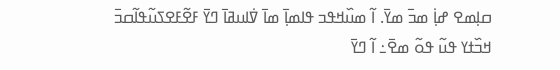ߛߊ߲ߘߐ ߝߊ߲߭ ߘߏ߫ ߘߌ߫. ߊ߬ ߘߎ߰ߞߟߏ ߟߊߘߊ߲߫ ߘߊ߫ ߜ߭ߊߎߥߊ߫ ߣߌ߫ ߓߐ߬ߓߐߖߎ߬ߟߊ߬ߛߏ߫ ߞߏ߰ߙߌ ߟߎ߬ ߟߋ߬ ߘߐ߫߸ ߊ߬ ߣߌ߫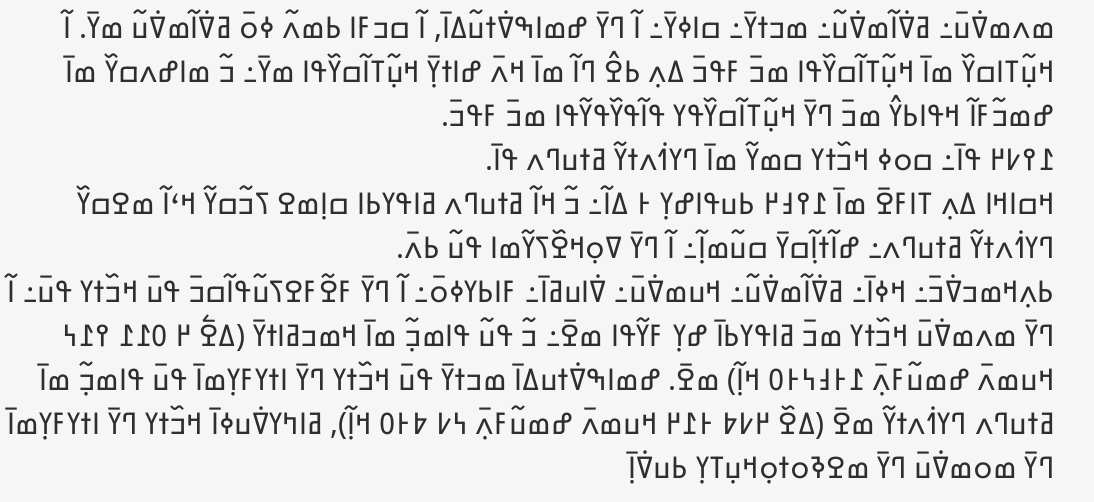ߘߍߘߜ߭ߎ߫߸ ߥߜ߭ߊ߬ߘߜ߭ߎ߬߸ ߘߏߙߌ߫߸ ߛߊߦߌ߫߸ ߊ߬ ߣߌ߫ ߝߘߊߒߜ߭ߙߎ߬ߡߊ߫, ߊ߬ ߛߏߓߊ ߕߘߍ߬ ߦߋ߫ ߥߜ߭ߊ߬ߘߜ߭ߎ߬ ߘߌ߫. ߊ߬ ߞߎ߲߬ߠߊߛߌ߰ ߘߊ߫ ߞߎ߲߬ߠߊ߬ߛߌ߰ߟߊ ߘߏ߫ ߓߟߏ߫ ߡߍ߲ ߕߐ߮ ߣߊ߬ ߘߊ߫ ߞߍ߫ ߝߊߙߌ߲߫ ߞߎ߲߬ߠߊ߬ߛߌ߰ߟߊ ߘߌ߫߸ ߏ߬ ߘߊߝߍߛߌ߰ ߘߊ߫ ߝߘߏ߬ߓߊ߬ ߞߟߊߕߌ߮ ߘߏ߫ ߣߌ߫ ߞߎ߲߬ߠߊ߬ߛߌ߰ߟߌ ߟߊ߬ߟߌ߰ߟߌ߬ߟߊ ߘߏ߫ ߓߟߏ߫.
߁߉߇߂ ߟߊ߫߸ ߛߋߦ ߞߏ߰ߙߌ ߛߘߌ߬ ߘߊ߫ ߣߌߗ߭ߍߙߌ߬ ߥߙߎߣߍ ߟߊ߫.
ߞߛߊߞߊ ߡߍ߲ ߠߊߓߐ߫ ߘߊ߫ ߁߉߃߂ ߕߎߟߊߝߌ߲ ߅ ߡߊ߬߸ ߏ߬ ߞߊ߬ ߥߙߎߣߍ ߥߊߟߌߕߊ ߛߊ߲ߘߐ ߖߏ߬ߛߌ߬ ߞߵߊ߬ ߘߐߛߌ߰ ߣߌߗ߭ߍߙߌ߬ ߥߙߎߣߍ߸ ߝߊ߬ߙߊ߲߬ߛߌ߫ ߛߎ߬ߘߊ߲߬߸ ߊ߬ ߣߌ߫ ߜߋ߲ߞߐ߰ߖߌ߬ߘߊ ߟߎ߬ ߕߍ߫.
ߕߍ߲ߞߘߏߜ߭ߏ߫߸ ߞߦߊ߫߸ ߥߜ߭ߊ߬ߘߜ߭ߎ߬߸ ߞߎߘߜ߭ߎ߫߸ ߜ߭ߊߎߥߊ߫߸ ߓߊߕߌߦߋ߫߸ ߊ߬ ߣߌ߫ ߓߐ߬ߓߐߖߎ߬ߟߊ߬ߛߏ߫ ߟߎ߫ ߞߏ߰ߙߌ ߟߎ߫߸ ߊ߬ ߣߌ߫ ߘߍߘߜ߭ߎ߫ ߞߏ߰ߙߌ ߘߏ߫ ߥߊߟߌߕߊ߫ ߝߌ߲ ߓߌ߬ߟߊ ߘߐ߫߸ ߏ߬ ߟߎ߬ ߟߊߘߏ߲߬ ߘߊ߫ ߞߘߏߥߊߙߌ߫ (ߡߐ߱ ߂ ߀߁߁ ߉߁߆ ߞߎߘߍ߫ ߝߘߎ߬ߓߍ߲߫ ߁߅߃߆߅߀ ߞߊ߲߬) ߘߐ߫. ߝߘߊߒߜ߭ߙߎߡߊ߫ ߘߏߙߌ߫ ߟߎ߫ ߞߏ߰ߙߌ ߣߌ߫ ߊߙߌߓߌ߲ߘߊ߫ ߟߎ߫ ߟߊߘߏ߲߬ ߘߊ߫ ߥߙߎߣߍ ߣߌߗ߭ߍߙߌ߬ ߘߐ߫ (ߡߐ߰ ߂߇߈ ߅߁߂ ߞߎߘߍ߫ ߝߘߎ߬ߓߍ߲߫ ߆߇ ߈߅߀ ߞߊ߲߬), ߥߊߤߌߜ߭ߎߦߊ߫ ߞߏ߰ߙߌ ߣߌ߫ ߊߙߌߓߌ߲ߘߊ߫ ߣߌ߫ ߘߋߘߜ߭ߎ߫ ߣߌ߫ ߘߐߢߋߙߋ߲ߞߎ߲ߠߌ߲ ߕߎߜ߭ߊ߲߫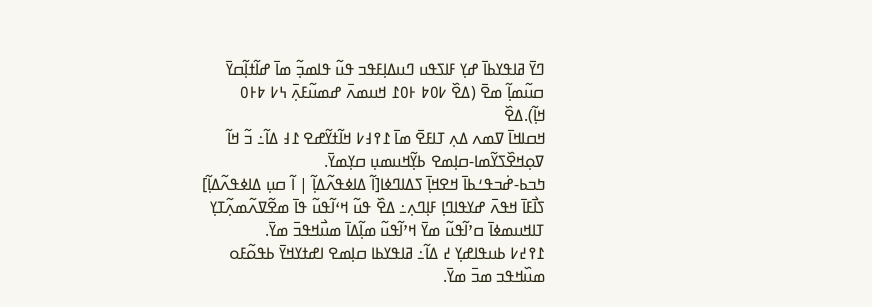ߣߌ߫ ߥߊߟߌߕߊ߫ ߝߌ߲ ߓߊߖߟߎ ߣߎߡߊ߲ߓߟߏ ߟߎ߬ ߟߊߘߏ߲߬ ߘߊ߫ ߝߊ߬ߙߊ߲߬ߛߌ߫ ߛߎ߬ߘߊ߲߬ ߘߐ߫ (ߡߐ߰ ߇߀߈ ߅߀߁ ߞߎߘߍ߫ ߝߘߎ߬ߓߍ߲߫ ߆߇ ߈߅߀ ߞߊ߲߬).ߡߐ߰
ߞߛߊߞߊ߫ ߜߘߍ ߡߍ߲ ߠߊߓߐ߫ ߘߊ߫ ߁߉߃߇ ߞߊ߬ߙߌ߬ߝߐ ߁߃ ߡߊ߬߸ ߏ߬ ߞߊ߬ ߜߋ߲ߞߐ߰ߖߌ߬ߘߊ-ߛߊ߲ߘߐ ߕߌ߲߬ߞߎߘߎ߲ ߛߌ߲ߘߌ߫.
ߤߏߕ-ߝ߭ߏߟߑߕߊ߫ ߞߐߞߊ߲߫ ߖߡߊߣߦߊ[ߊ߬ ߡߊߦߟߍ߬ߡߊ߲߬ | ߊ߬ ߛߎ߲ ߡߊߦߟߍ߬ߡߊ߲߬]
ߖߊ߯ߓߊ߫ ߞߟߍ߫ ߝߌߟߊߣߊ߲ ߓߊ߲ߣߍ߲߸ ߡߐ߰ ߟߎ߬ ߞߵߊ߬ߟߎ߬ ߟߊ߫ ߘߐ߬ߜߍ߬ߘߍ߲߬ߠߌ߲ ߠߊߞߎߘߦߊ߫ ߛߴߊ߬ߟߎ߬ ߘߌ߫ ߞߴߊ߬ߟߎ߬ ߘߊ߲߬ߡߊ߫ ߘߎ߯ߞߟߏ߫ ߘߌ߫.
߁߉߄߇ ߕߎߟߊߝߌ߲ ߄ ߡߊ߬߸ ߥߊߟߌߕߊ ߛߊ߲ߘߐ ߊߝߙߌߞߌ߫ ߕߟߋ߬ߓߋ ߘߎ߰ߞߟߏ ߘߏ߫ ߘߌ߫.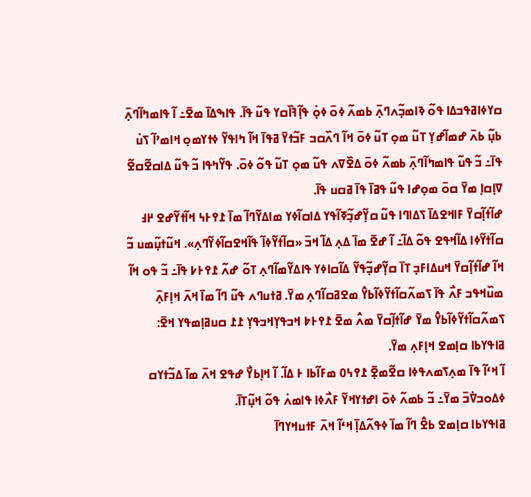ߛߌߦߊߥߟߏߡߊ ߟߋ߬ ߢߊߘߏ߲߬ߍߣߍ߲߫ ߕߘߍ߬ ߦߋ߫ ߦߋ߲߭ ߟߊ߲߬ߔߊ߰ߛߌ ߟߎ߬ ߟߊ߫. ߟߊߒߡߊ߫ ߘߐ߫߸ ߊ߬ ߟߊߘߤߊ߬ߣߍ߲߫ ߕߎ߲߬ ߕߍ߫ ߝߘߊ߬ߝߌ߲ ߠߎ߬ ߘߋ߲ ߠߎ߬ ߦߋ߫ ߞߊ߬ ߣߍ߰ߛߏ ߓߏ߬ߙߌ߫ ߥߟߊ߫ ߞߊ߬ ߤߊߟߌ߬ ߦߙߌߘߋ߲ ߞߊߘߴߊ߬ ߖߎ߭ ߟߊ߫߸ ߏ߬ ߟߎ߬ ߟߊߘߤߊ߬ߣߍ߲߫ ߕߘߍ߬ ߦߋ߫ ߡߐ߰ߜߍ ߟߎ߬ ߘߋ߲ ߠߎ߬ ߟߋ߬ ߦߋ߫. ߟߌ߬ߤߟߊ ߏ߬ ߟߎ߬ ߡߊߛߐ߬ߛߐ߬ ߜߊ߲ߛߊ߲ ߘߌ߫ ߛߋ߫ ߘߋ߲ߝߊ ߟߎ߬ ߟߥߊ߫ ߟߊ߫ ߥߛߎ ߟߊ߫.
ߝߊ߬ߙߊ߲߬ߛߌ߫ ߓߊߞߐߡߊ߫ ߖߡߊߣߊ ߟߎ߬ ߛߌ߲߬ߝߏ߲߬ߧߊ߬ߟߌ ߡߊߛߊ߬ߦߌ ߘߊߡߌ߬ߣߊ߬ ߘߊ߫ ߁߉߅߆ ߞߊ߬ߙߌ߬ߝߐ ߂߃ ߛߊ߬ߙߌ߬ߦߊ ߡߊ߬ߞߟߐ ߟߋ߬ ߡߊ߬߸ ߊ߬ ߝߐ߫ ߘߊ߫ ߡߍ߲ ߡߊ߬ ߞߏ߫ «ߛߊ߬ߙߌ߬ߦߊ߬ ߟߊ߬ߞߐߛߊ߬ߦߌ߬ߣߍ߲». ߞߎ߬ߙߎ߲߬ߘߎ ߏ߬ ߞߊ߬ ߝߊ߬ߙߊ߲߬ߛߌ߫ ߞߎߡߊߓߏ߲ ߠߊ߫ ߛߌ߲߬ߝߏ߲߬ߟߌ߬ ߡߊ߬ߛߊߦߌ ߟߊߡߌ߬ߘߊ߬ߣߍ߲ ߠߋ߬ ߝߍ߬ ߁߉߅߇ ߟߊ߫߸ ߏ߬ ߟߋ ߞߊ߬ ߘߎ߰ߞߟߏ ߓߍ߯ ߟߊ߫ ߖߘߍ߬ߛߊ߬ߙߌ߬ߦߊ߬ߕߌ߮ ߘߐߥߛߊ߬ߣߍ߲ ߘߌ߫. ߥߙߎߣߍ ߟߎ߬ ߣߊ߬ ߘߊ߫ ߞߍ߫ ߞߊ߲ߓߍ߲߫ ߖߘߍ߬ߛߊ߬ߙߌ߬ߦߊ߬ߕߌ߮ ߘߌ߫ ߝߊ߬ߙߊ߲߬ߛߌ߫ ߘߍ߮ ߘߐ߫ ߁߉߅߈ ߞߏߟߌ߲ߞߏߟߌ߲ ߁߁ ߛߎߥߊ߲ߘߟߌ ߞߐ߫: ߥߊߟߌߕߊ ߛߊ߲ߘߐ ߞߊ߲ߓߍ߲ ߘߌ߫.
ߊ߬ ߞߵߊ߬ ߟߊ߫ ߘߍ߲ߖߘߍߟߦߊ ߛߐ߬ߘߐ߲߫ ߁߉߆߀ ߘߓߊ߬ߕߊ ߅ ߡߊ߬. ߊ߬ ߞߊ߲ߕߌ߯ ߝߟߐ ߞߍ߫ ߘߊ߫ ߡߏ߬ߙߌߛ ߦߡߋߏߜ߭ߏ߫ ߘߌ߫߸ ߏ߬ ߕߘߍ߬ ߦߋ߫ ߊߝߙߌߞߌ߬ ߓߍ߯ߦߊ ߟߊߘߍ߭ ߟߋ߬ ߞߎ߲߬ߠߊ߫.
ߥߊߟߌߕߊ ߛߊ߲ߘߐ ߕߐ߮ ߣߊ߬ ߘߊ߫ ߦߟߍ߬ߡߊ߲߫ ߞߵߊ߬ ߞߍ߫ ߓߙߎߞߌߣߊ߫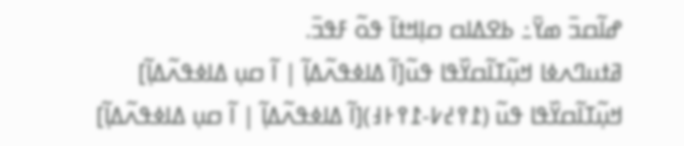ߝߊ߬ߛߏ߫ ߘߌ߫߸ ߕߐߡߊߛ ߛߊ߲ߞߙߊ߫ ߟߋ߬ ߓߟߏ߫.
ߥߙߎߣߍߦߊ ߞߎ߲߬ߠߊ߬ߛߌ߰ߟߊ ߟߎ߬[ߊ߬ ߡߊߦߟߍ߬ߡߊ߲߬ | ߊ߬ ߛߎ߲ ߡߊߦߟߍ߬ߡߊ߲߬]
ߞߎ߲߬ߠߊ߬ߛߌ߰ߟߊ ߟߎ߬ (߁߉߄߇-߁߉߅߃)[ߊ߬ ߡߊߦߟߍ߬ߡߊ߲߬ | ߊ߬ ߛߎ߲ ߡߊߦߟߍ߬ߡߊ߲߬]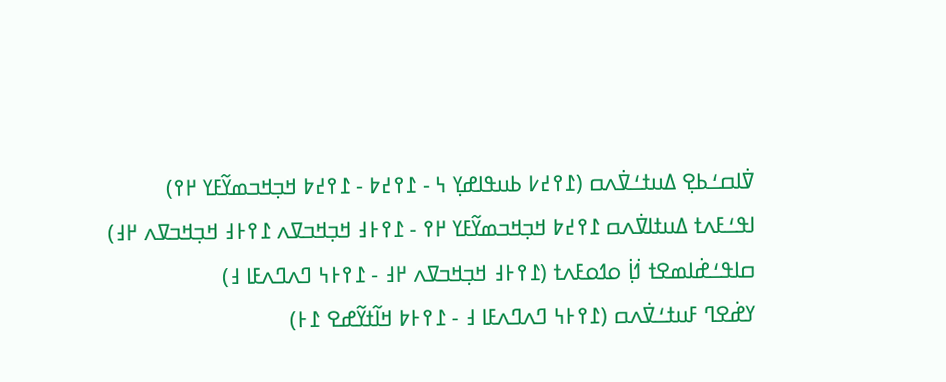ߜ߭ߊߛߑߕߐ߲ ߡߎߙߑߜ߭ߍߛ (߁߉߄߇ ߕߎߟߊߝߌ߲ ߆ - ߁߉߄߈ - ߁߉߄߈ ߞߏ߲ߞߏߘߌ߬ߓߌ ߂߉)
ߊߟߑߓߍߙ ߡߎߙߊߜ߭ߍߛ ߁߉߄߈ ߞߏ߲ߞߏߘߌ߬ߓߌ ߂߉ - ߁߉߅߃ ߞߏ߲ߞߏߜߍ ߁߉߅߃ ߞߏ߲ߞߏߜߍ ߂߃)
ߛߊߟߑߝ߭ߊߘߐߙ ߗ߭ߊ߲߭ ߋߗߋߓߍߙ (߁߉߅߃ ߞߏ߲ߞߏߜߍ ߂߃ - ߁߉߅߆ ߣߍߣߍߓߊ ߃)
ߌߝ߭ߐߣ ߓߎߙߑߜ߭ߍߛ (߁߉߅߆ ߣߍߣߍߓߊ ߃ - ߁߉߅߈ ߞߊ߬ߙߌ߬ߝߐ ߁߅)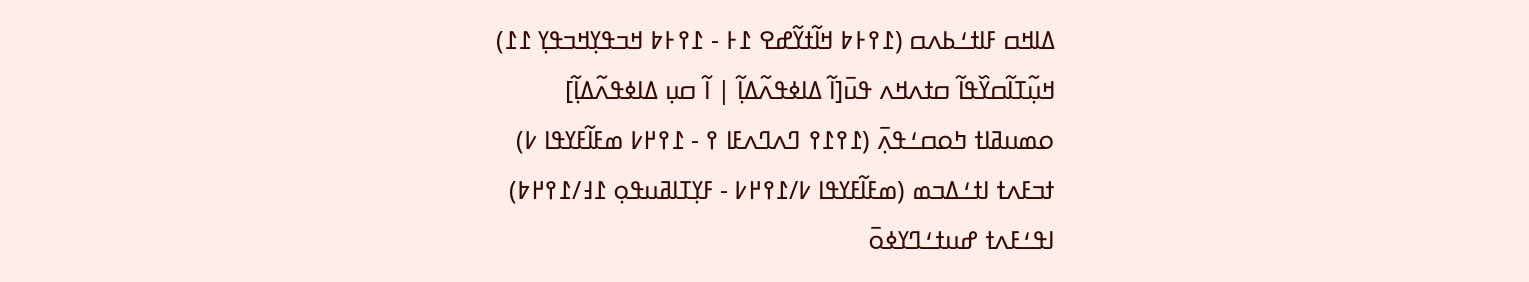ߡߊߞߛ ߓߊߙߑߕߍߛ (߁߉߅߈ ߞߊ߬ߙߌ߬ߝߐ ߁߅ - ߁߉߅߈ ߞߏߟߌ߲ߞߏߟߌ߲ ߁߁)
ߞߎ߲߬ߠߊ߬ߛߌ߰ߟߊ߬ ߛߙߍߞߍ ߟߎ߫[ߊ߬ ߡߊߦߟߍ߬ߡߊ߲߬ | ߊ߬ ߛߎ߲ ߡߊߦߟߍ߬ߡߊ߲߬]
ߋߘߎߥߊߙ ߤߋߛߑߟߍ߲߫ (߁߉߁߉ ߣߍߣߍߓߊ ߉ - ߁߉߂߇ ߘߓߊ߬ߓߌߟߊ ߇)
ߙߏߓߍߙ ߊߙߑߡߏߘ (ߘߓߊ߬ߓߌߟߊ ߇/߁߉߂߇ - ߓߌ߲ߠߊߥߎߟߋ߲ ߁߃/߁߉߂߈)
ߊߟߑߓߍߙ ߝߎߙߑߣߌߦߋ߫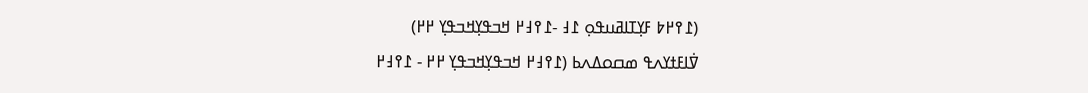(߁߉߂߈ ߓߌ߲ߠߊߥߎߟߋ߲ ߁߃ -߁߉߃߂ ߞߏߟߌ߲ߞߏߟߌ߲ ߂߂)
ߜ߭ߊߓߙߌߍߟ ߘߛߋߡߍߕ (߁߉߃߂ ߞߏߟߌ߲ߞߏߟߌ߲ ߂߂ - ߁߉߃߂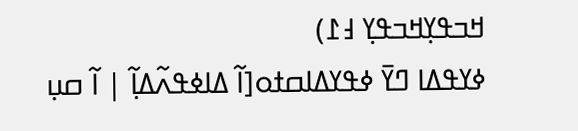ߞߏߟߌ߲ߞߏߟߌ߲ ߃߁)
ߦߌߟߡߊ ߣߌ߫ ߦߟߌߡߊߛߙߋ[ߊ߬ ߡߊߦߟߍ߬ߡߊ߲߬ | ߊ߬ ߛߎ߲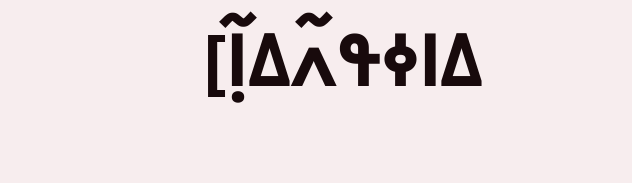ߡߊߦߟߍ߬ߡߊ߲߬]